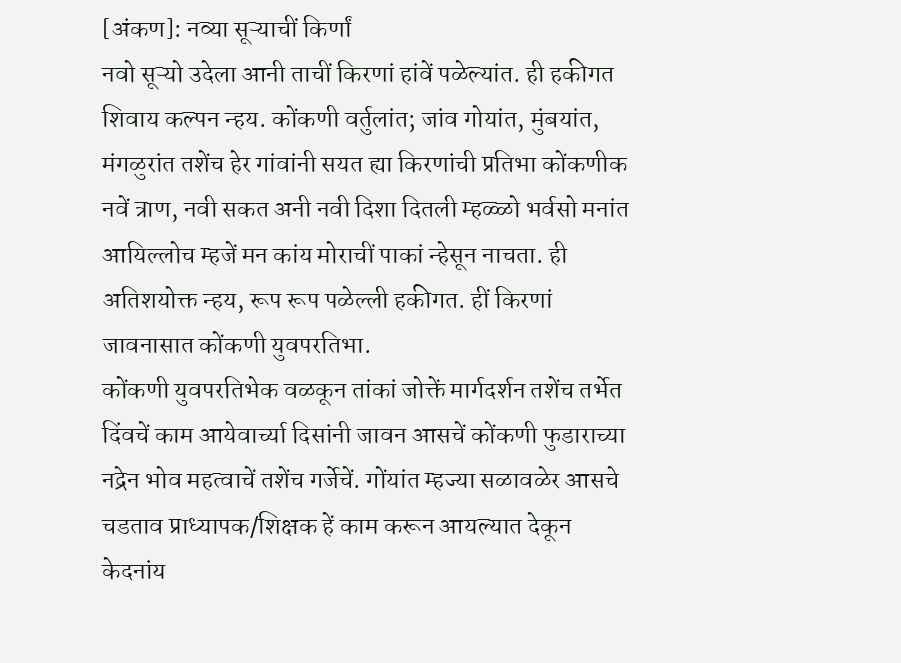[अंकण]: नव्या सूऱ्याचीं किर्णां
नवो सूऱ्यो उदेला आनी ताचीं किरणां हांवें पळेल्यांत. ही हकीगत शिवाय कल्पन न्हय. कोंकणी वर्तुलांत; जांव गोयांत, मुंबयांत, मंगळुरांत तशेंच हेर गांवांनी सयत ह्या किरणांची प्रतिभा कोंकणीक नवें त्राण, नवी सकत अनी नवी दिशा दितली म्हळ्ळो भर्वसो मनांत आयिल्लोच म्हजें मन कांय मोराचीं पाकां न्हेसून नाचता. ही अतिशयोक्त न्हय, रूप रूप पळेल्ली हकीगत. हीं किरणां जावनासात कोंकणी युवपरतिभा.
कोंकणी युवपरतिभेक वळकून तांकां जोक्तें मार्गदर्शन तशेंच तर्भेत दिंवचें काम आयेवार्च्या दिसांनी जावन आसचें कोंकणी फुडाराच्या नद्रेन भोव महत्वाचें तशेंच गर्जेचें. गोंयांत म्हज्या सळावळेर आसचे चडताव प्राध्यापक/शिक्षक हें काम करून आयल्यात देकून केदनांय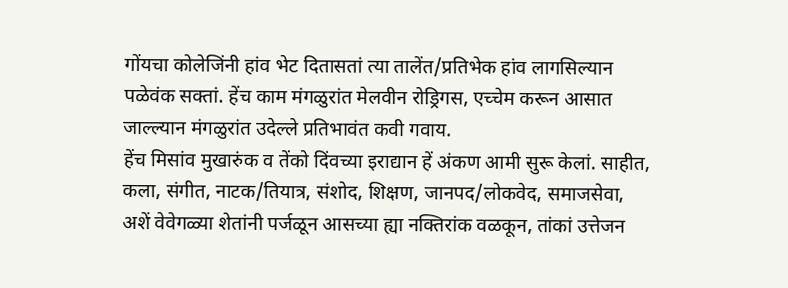गोंयचा कोलेजिंनी हांव भेट दितासतां त्या तालेंत/प्रतिभेक हांव लागसिल्यान पळेवंक सक्तां. हेंच काम मंगळुरांत मेलवीन रोड्रिगस, एच्चेम करून आसात जाल्ल्यान मंगळुरांत उदेल्ले प्रतिभावंत कवी गवाय.
हेंच मिसांव मुखारुंक व तेंको दिंवच्या इराद्यान हें अंकण आमी सुरू केलां. साहीत, कला, संगीत, नाटक/तियात्र, संशोद, शिक्षण, जानपद/लोकवेद, समाजसेवा, अशें वेवेगळ्या शेतांनी पर्जळून आसच्या ह्या नक्तिरांक वळकून, तांकां उत्तेजन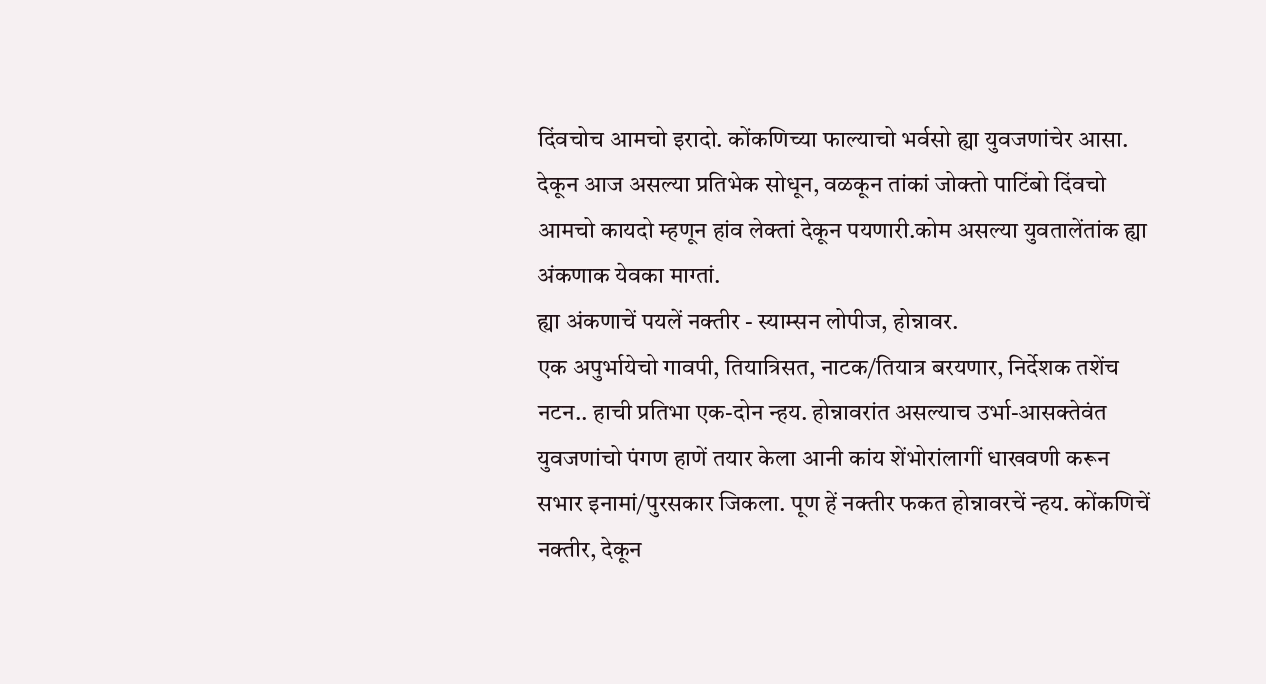दिंवचोच आमचो इरादो. कोंकणिच्या फाल्याचो भर्वसो ह्या युवजणांचेर आसा. देकून आज असल्या प्रतिभेक सोधून, वळकून तांकां जोक्तो पाटिंबो दिंवचो आमचो कायदो म्हणून हांव लेक्तां देकून पयणारी.कोम असल्या युवतालेंतांक ह्या अंकणाक येवका माग्तां.
ह्या अंकणाचें पयलें नक्तीर - स्याम्सन लोपीज, होन्नावर.
एक अपुर्भायेचो गावपी, तियात्रिसत, नाटक/तियात्र बरयणार, निर्देशक तशेंच नटन.. हाची प्रतिभा एक-दोन न्हय. होन्नावरांत असल्याच उर्भा-आसक्तेवंत युवजणांचो पंगण हाणें तयार केला आनी कांय शेंभोरांलागीं धाखवणी करून सभार इनामां/पुरसकार जिकला. पूण हें नक्तीर फकत होन्नावरचें न्हय. कोंकणिचें नक्तीर, देकून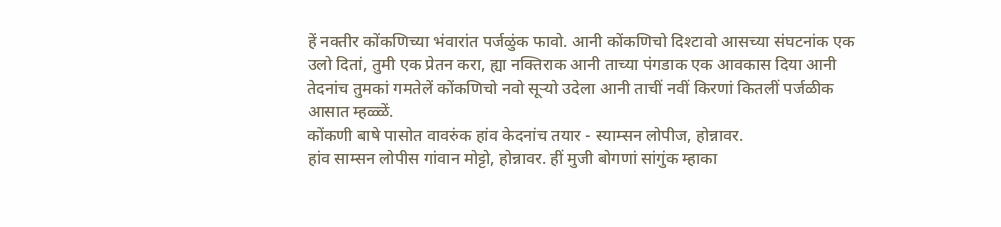हें नक्तीर कोंकणिच्या भंवारांत पर्जळुंक फावो. आनी कोंकणिचो दिश्टावो आसच्या संघटनांक एक उलो दितां, तुमी एक प्रेतन करा, ह्या नक्तिराक आनी ताच्या पंगडाक एक आवकास दिया आनी तेदनांच तुमकां गमतेलें कोंकणिचो नवो सूऱ्यो उदेला आनी ताचीं नवीं किरणां कितलीं पर्जळीक आसात म्हळ्ळें.
कोंकणी बाषे पासोत वावरुंक हांव केदनांच तयार - स्याम्सन लोपीज, होन्नावर.
हांव साम्सन लोपीस गांवान मोट्टो, होन्नावर. हीं मुजी बोगणां सांगुंक म्हाका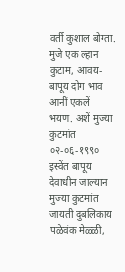वर्ती कुशाल बोग्ता. मुजे एक ल्हान कुटाम, आवय-बापूय दोग भाव आनीं एकलें भयण. अशें मुज्या कुटमांत ०२-०६-१९९० इस्वेंत बापूय देवाधीन जाल्यान मुज्या कुटमांत जायती दुबलिकाय पळेवंक मेळ्ळी,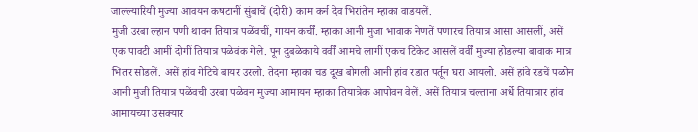जाल्ल्यारियी मुज्या आवयन कषटानीं सुंबाचें (दोरी) काम कर्न देव भिरांतेन म्हाका वाडयलें.
मुजी उरबा ल्हान पणी थावन तियात्र पळेंवचीं, गायन कर्चीं. म्हाका आनी मुजा भावाक नेणतें पणारच तियात्र आसा आसलीं, असें एक पावटी आमीं दोगीं तियात्र पळेवंक गेले. पून दुबळेकाये वर्वीं आमचे लागीं एकच टिकेट आसलें वर्वीं मुज्या होडल्या बावाक मात्र भितर सोडलें. असें हांव गेटिचे बायर उरलो. तेदना म्हाका चड दूख बोगली आनी हांव रडात पर्तून घरा आयलो. असें हांवे रडचें पळोन आनी मुजी तियात्र पळेंवची उरबा पळेवन मुज्या आमायन म्हाका तियात्रेक आपोवन वेलें. असें तियात्र चल्ताना अर्धे तियात्रार हांव आमायच्या उसक्यार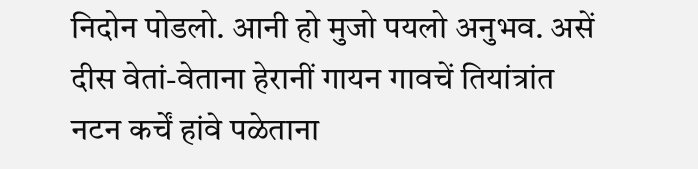निदोन पोडलो. आनी हो मुजो पयलो अनुभव. असें दीस वेतां-वेताना हेरानीं गायन गावचें तियांत्रांत नटन कर्चें हांवे पळेताना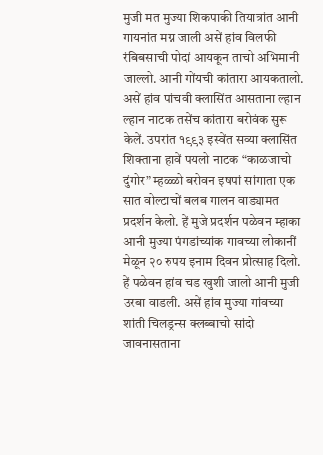मुजी मत मुज्या शिकपाकी तियात्रांत आनी गायनांत मग्न जाली असें हांव विलफी रंबिबसाची पोदां आयकून ताचो अभिमानी जाल्लो. आनी गोंयची कांतारा आयकतालो. असें हांव पांचवी क्लासिंत आसताना ल्हान ल्हान नाटक तसेंच कांतारा बरोवंक सुरू केलें. उपरांत १९९३ इस्वेंत सव्या क्लासिंत शिक्ताना हावें पयलो नाटक “काळजाचो दुंगोर” म्हळ्ळो बरोवन इषपां सांगाता एक सात वोल्टाचों बलब गालन वाड्यामत प्रदर्शन केलो. हें मुजे प्रदर्शन पळेवन म्हाका आनी मुज्या पंगडांच्यांक गावच्या लोकानीं मेळून २० रुपय इनाम दिवन प्रोत्साह दिलो. हें पळेवन हांव चड खुशी जालो आनी मुजी उरबा वाडली. असें हांव मुज्या गांवच्या शांती चिलड्रन्स क्लब्बाचो सांदो जावनासताना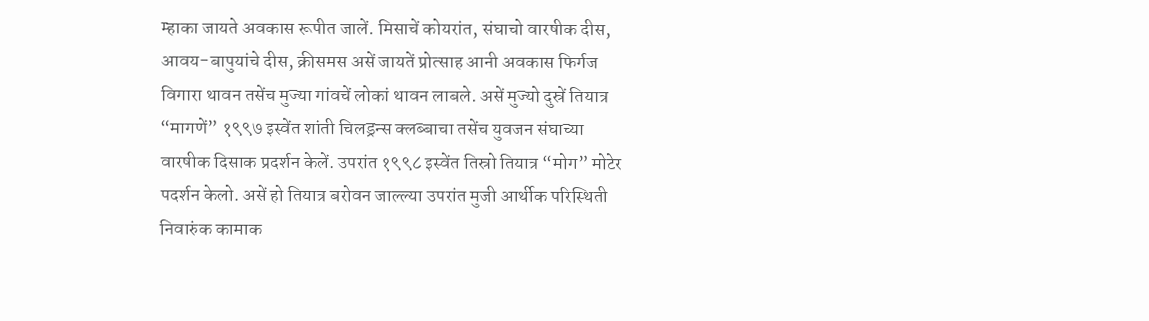म्हाका जायते अवकास रूपीत जालें. मिसाचें कोयरांत, संघाचो वारषीक दीस, आवय-बापुयांचे दीस, क्रीसमस असें जायतें प्रोत्साह आनी अवकास फिर्गज विगारा थावन तसेंच मुज्या गांवचें लोकां थावन लाबले. असें मुज्यो दुस्रें तियात्र “मागणें” १९९७ इस्वेंत शांती चिलड्रन्स क्लब्बाचा तसेंच युवजन संघाच्या वारषीक दिसाक प्रदर्शन केलें. उपरांत १९९८ इस्वेंत तिस्रो तियात्र “मोग” मोटेर पदर्शन केलो. असें हो तियात्र बरोवन जाल्ल्या उपरांत मुजी आर्थीक परिस्थिती निवारुंक कामाक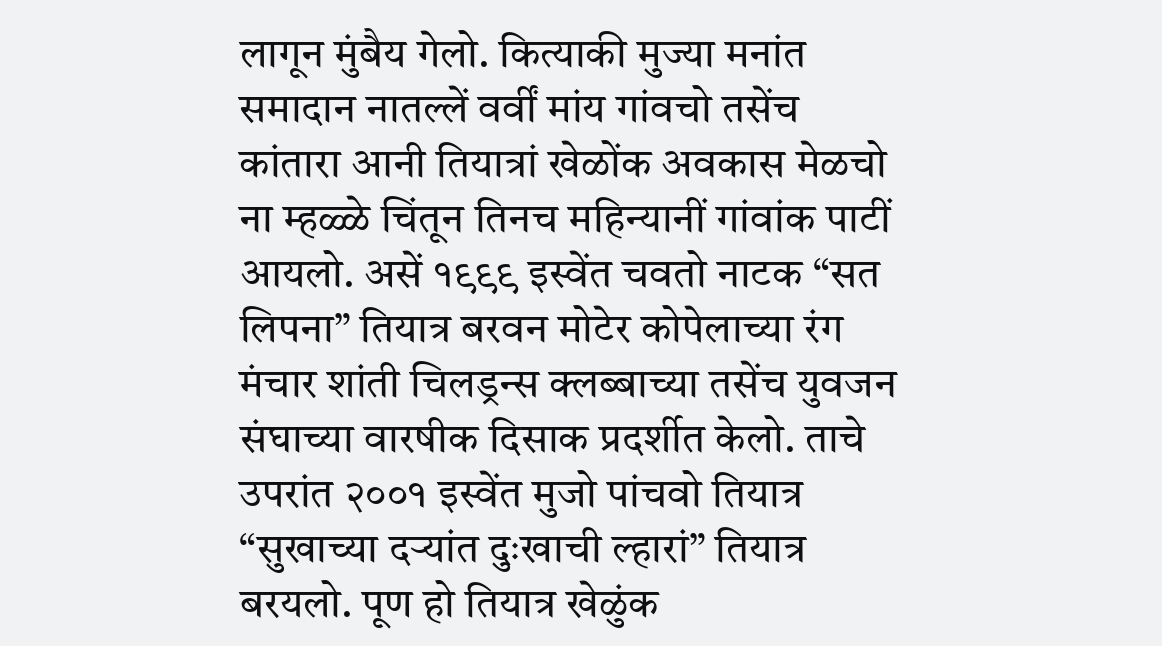लागून मुंबैय गेलो. कित्याकी मुज्या मनांत समादान नातल्लें वर्वीं मांय गांवचो तसेंच कांतारा आनी तियात्रां खेळोंक अवकास मेळचो ना म्हळ्ळे चिंतून तिनच महिन्यानीं गांवांक पाटीं आयलो. असें १९९९ इस्वेंत चवतो नाटक “सत लिपना” तियात्र बरवन मोटेर कोपेलाच्या रंग मंचार शांती चिलड्रन्स क्लब्बाच्या तसेंच युवजन संघाच्या वारषीक दिसाक प्रदर्शीत केलो. ताचे उपरांत २००१ इस्वेंत मुजो पांचवो तियात्र “सुखाच्या दऱ्यांत दुःखाची ल्हारां” तियात्र बरयलो. पूण हो तियात्र खेळुंक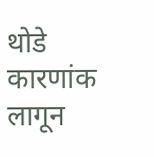थोडे कारणांक लागून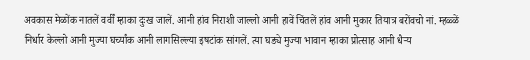अवकास मेळोंक नातलें वर्वीं म्हाका दुःख जालें. आनी हांव निराशी जाल्लो आनी हावें चिंतलें हांव आनी मुकार तियात्र बरोंवचो नां. म्हळ्ळें निर्धार केल्लो आनी मुज्या घर्च्यांक आनी लागसिल्ल्या इषटांक सांगलें. त्या घड्ये मुज्या भावान म्हाका प्रोत्साह आनी धैऱ्य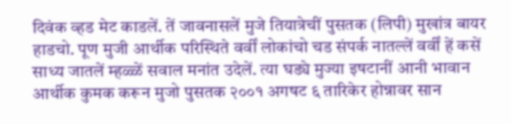दिवंक व्हड मेट काडलें. तें जावनासलें मुजे तियात्रेचीं पुसतक (लिपी) मुखांत्र बायर हाडचो. पूण मुजी आर्थीक परिस्थिते वर्वीं लोकांचो चड संपर्क नातल्लें वर्वीं हें कसें साध्य जातलें म्हळ्ळें सवाल मनांत उदेलें. त्या घड्ये मुज्या इषटानीं आनी भावान आर्थीक कुमक करून मुजो पुसतक २००१ अगषट ६ तारिकेर होन्नावर सान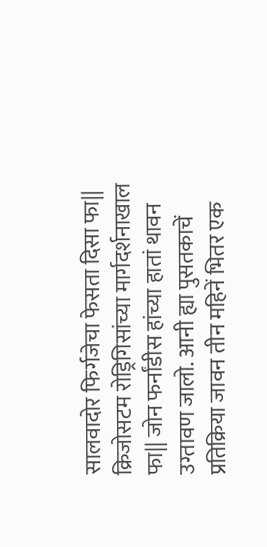सालवादोर फिर्गजेचा फेसता दिसा फा|| क्रिजोसटम रोड्रिगिसांच्या मार्गदर्शनाखाल फा|| जोन फर्नांडीस हांच्या हातां थावन उग्तावण जालो. आनी ह्या पुसतकाचें प्रतिक्रिया जावन तीन महिनें भितर एक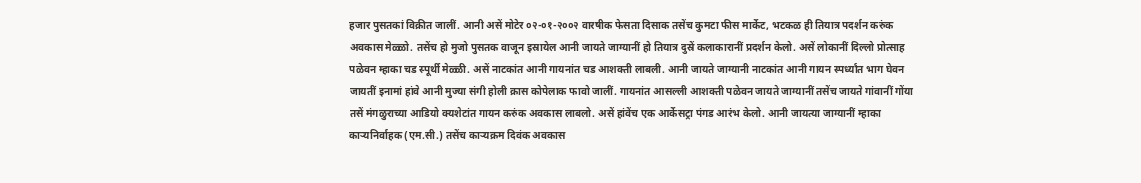हजार पुसतकां विक्रीत जालीं. आनी असें मोटेर ०२-०१-२००२ वारषीक फेसता दिसाक तसेंच कुमटा फीस मार्केट, भटकळ ही तियात्र पदर्शन करुंक अवकास मेळ्ळो. तसेंच हो मुजो पुसतक वाजून इस्रायेल आनी जायते जाग्यानीं हो तियात्र दुस्रें कलाकारानीं प्रदर्शन केलो. असें लोकानीं दिल्लो प्रोत्साह पळेवन म्हाका चड स्पूर्थी मेळ्ळी. असें नाटकांत आनी गायनांत चड आशक्ती लाबली. आनी जायते जाग्यानी नाटकांत आनी गायन स्पर्ध्यांत भाग घेवन जायतीं इनामां हांवे आनी मुज्या संगी होली क्रास कोपेलाक फावो जालीं. गायनांत आसल्ली आशक्ती पळेवन जायते जाग्यानीं तसेंच जायते गांवानीं गोंया तसें मंगळुराच्या आडियो क्यशेटांत गायन करुंक अवकास लाबलो. असें हांवेंच एक आर्केसट्रा पंगड आरंभ केलो. आनी जायत्या जाग्यानीं म्हाका काऱ्यनिर्वाहक (एम.सी.) तसेंच काऱ्यक्रम दिवंक अवकास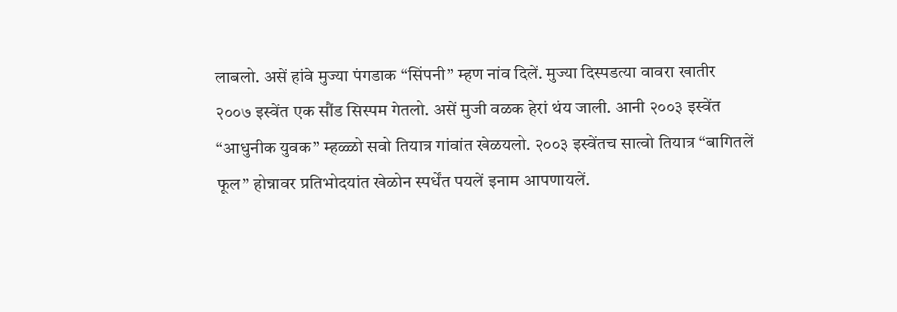लाबलो. असें हांवे मुज्या पंगडाक “सिंपनी” म्हण नांव दिलें. मुज्या दिस्पडत्या वावरा खातीर २००७ इस्वेंत एक सौंड सिस्पम गेतलो. असें मुजी वळक हेरां थंय जाली. आनी २००३ इस्वेंत “आधुनीक युवक” म्हळ्ळो सवो तियात्र गांवांत खेळयलो. २००३ इस्वेंतच सात्वो तियात्र “बागितलें फूल” होन्नावर प्रतिभोदयांत खेळोन स्पर्धेंत पयलें इनाम आपणायलें.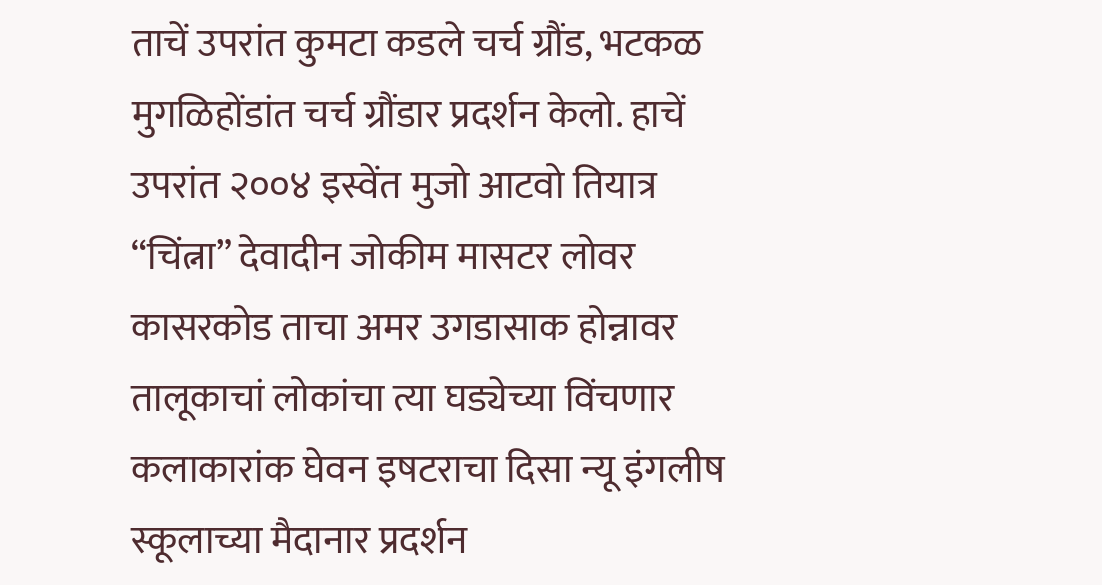ताचें उपरांत कुमटा कडले चर्च ग्रौंड, भटकळ मुगळिहोंडांत चर्च ग्रौंडार प्रदर्शन केलो. हाचें उपरांत २००४ इस्वेंत मुजो आटवो तियात्र “चिंत्ना” देवादीन जोकीम मासटर लोवर कासरकोड ताचा अमर उगडासाक होन्नावर तालूकाचां लोकांचा त्या घड्येच्या विंचणार कलाकारांक घेवन इषटराचा दिसा न्यू इंगलीष स्कूलाच्या मैदानार प्रदर्शन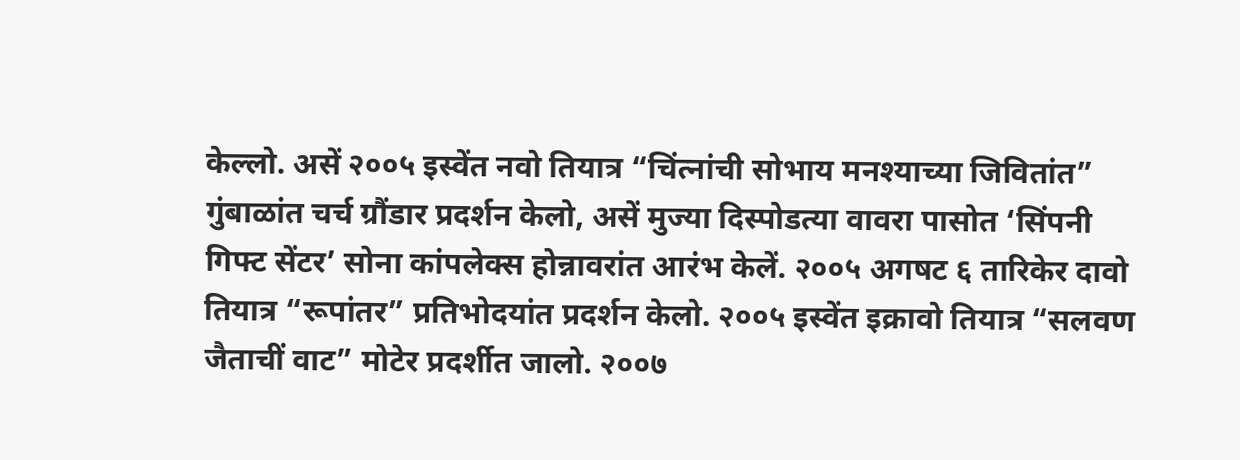केल्लो. असें २००५ इस्वेंत नवो तियात्र “चिंत्नांची सोभाय मनश्याच्या जिवितांत” गुंबाळांत चर्च ग्रौंडार प्रदर्शन केलो, असें मुज्या दिस्पोडत्या वावरा पासोत ‘सिंपनी गिफ्ट सेंटर’ सोना कांपलेक्स होन्नावरांत आरंभ केलें. २००५ अगषट ६ तारिकेर दावो तियात्र “रूपांतर” प्रतिभोदयांत प्रदर्शन केलो. २००५ इस्वेंत इक्रावो तियात्र “सलवण जैताचीं वाट” मोटेर प्रदर्शीत जालो. २००७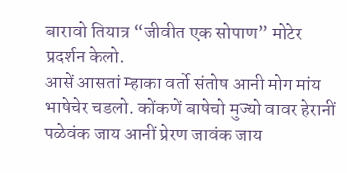बारावो तियात्र “जीवीत एक सोपाण” मोटेर प्रदर्शन केलो.
आसें आसतां म्हाका वर्तो संतोष आनी मोग मांय भाषेचेर चडलो. कोंकणें बाषेचो मुज्यो वावर हेरानीं पळेवंक जाय आनीं प्रेरण जावंक जाय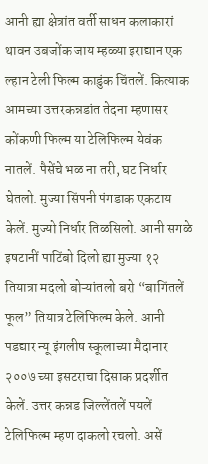आनी ह्या क्षेत्रांत वर्ती साधन कलाकारां थावन उबजोंक जाय म्हळ्या इराद्यान एक ल्हान टेली फिल्म काडुंक चिंतलें. कित्याक आमच्या उत्तरकन्नडांत तेदना म्हणासर कोंकणी फिल्म या टेलिफिल्म येवंक नातलें. पैसेंचे भळ ना तरी, घट निर्धार घेतलो. मुज्या सिंपनी पंगडाक एकटाय केलें. मुज्यो निर्धार तिळसिलो. आनी सगळे इषटानीं पाटिंबो दिलो ह्या मुज्या १२ तियात्रा मदलो बोऱ्यांतलो बरो “बागिंतलें फूल” तियात्र टेलिफिल्म केले. आनी पडद्यार न्यू इंगलीष स्कूलाच्या मैदानार २००७ च्या इसटराचा दिसाक प्रदर्शीत केलें. उत्तर कन्नड जिल्लेंतलें पयलें टेलिफिल्म म्हण दाकलो रचलो. असें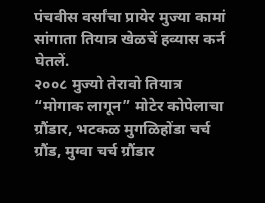पंचवीस वर्सांचा प्रायेर मुज्या कामां सांगाता तियात्र खेळचें हव्यास कर्न घेतलें.
२००८ मुज्यो तेरावो तियात्र “मोगाक लागून” मोटेर कोपेलाचा ग्रौंडार, भटकळ मुगळिहोंडा चर्च ग्रौंड, मुग्वा चर्च ग्रौंडार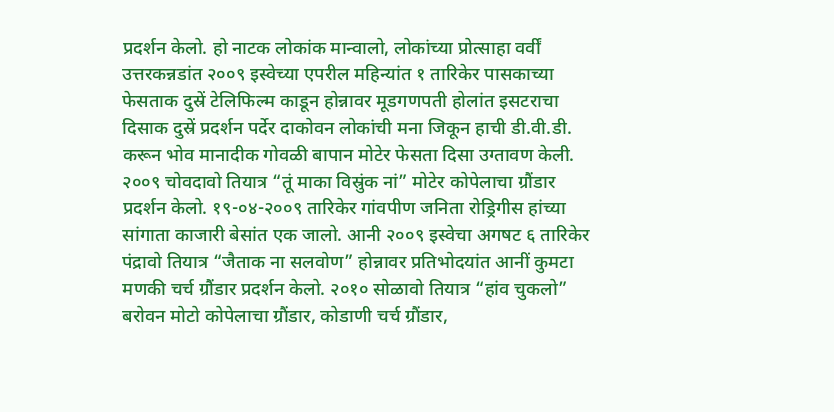प्रदर्शन केलो. हो नाटक लोकांक मान्वालो, लोकांच्या प्रोत्साहा वर्वीं उत्तरकन्नडांत २००९ इस्वेच्या एपरील महिन्यांत १ तारिकेर पासकाच्या फेसताक दुस्रें टेलिफिल्म काडून होन्नावर मूडगणपती होलांत इसटराचा दिसाक दुस्रें प्रदर्शन पर्देर दाकोवन लोकांची मना जिकून हाची डी.वी.डी. करून भोव मानादीक गोवळी बापान मोटेर फेसता दिसा उग्तावण केली.
२००९ चोवदावो तियात्र “तूं माका विस्रुंक नां” मोटेर कोपेलाचा ग्रौंडार प्रदर्शन केलो. १९-०४-२००९ तारिकेर गांवपीण जनिता रोड्रिगीस हांच्या सांगाता काजारी बेसांत एक जालो. आनी २००९ इस्वेचा अगषट ६ तारिकेर पंद्रावो तियात्र “जैताक ना सलवोण” होन्नावर प्रतिभोदयांत आनीं कुमटा मणकी चर्च ग्रौंडार प्रदर्शन केलो. २०१० सोळावो तियात्र “हांव चुकलो” बरोवन मोटो कोपेलाचा ग्रौंडार, कोडाणी चर्च ग्रौंडार,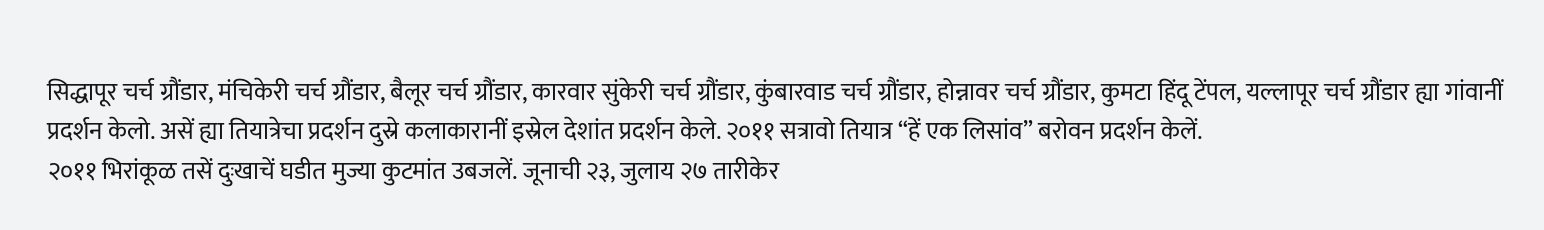सिद्धापूर चर्च ग्रौंडार, मंचिकेरी चर्च ग्रौंडार, बैलूर चर्च ग्रौंडार, कारवार सुंकेरी चर्च ग्रौंडार, कुंबारवाड चर्च ग्रौंडार, होन्नावर चर्च ग्रौंडार, कुमटा हिंदू टेंपल, यल्लापूर चर्च ग्रौंडार ह्या गांवानीं प्रदर्शन केलो. असें ह्या तियात्रेचा प्रदर्शन दुस्रे कलाकारानीं इस्रेल देशांत प्रदर्शन केले. २०११ सत्रावो तियात्र “हें एक लिसांव” बरोवन प्रदर्शन केलें.
२०११ भिरांकूळ तसें दुःखाचें घडीत मुज्या कुटमांत उबजलें. जूनाची २३, जुलाय २७ तारीकेर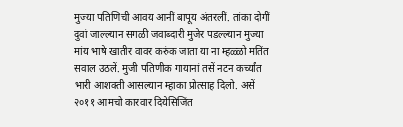मुज्या पतिणिची आवय आनीं बापूय अंतरलीं. तांका दोगीं दुवां जाल्ल्यान सगळी जवाब्दारी मुजेर पडल्ल्यान मुज्या मांय भाषे खातीर वावर करुंक जाता या ना म्हळ्ळो मतिंत सवाल उठलें. मुजी पतिणीक गायानां तसें नटन कर्च्यांत भारी आशक्ती आसल्यान म्हाका प्रोत्साह दिलो. असें २०११ आमचो कारवार दियेसिजिंत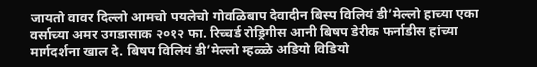जायतो वावर दिल्लो आमचो पयलेचो गोवळिबाप देवादीन बिस्प विलियं डी’मेल्लो हाच्या एका वर्साच्या अमर उगडासाक २०१२ फा. रिच्चर्ड रोड्रिगीस आनी बिषप डेरीक फर्नाडीस हांच्या मार्गदर्शना खाल दे. बिषप विलियं डी’मेल्लो म्हळ्ळे अडियो विडियो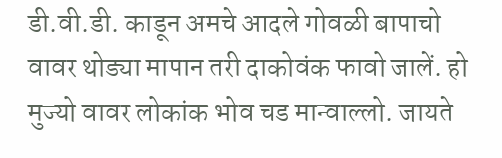डी.वी.डी. काडून अमचे आदले गोवळी बापाचो वावर थोड्या मापान तरी दाकोवंक फावो जालें. हो मुज्यो वावर लोकांक भोव चड मान्वाल्लो. जायते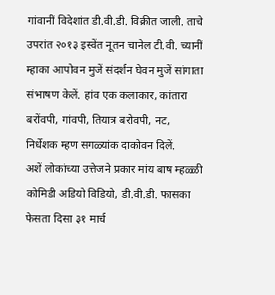गांवानीं विदेशांत डी.वी.डी. विक्रीत जाली. ताचे उपरांत २०१३ इस्वेंत नूतन चानेल टी.वी. च्यानीं म्हाका आपोवन मुजें संदर्शन घेवन मुजें सांगाता संभाषण केलें. हांव एक कलाकार, कांतारा बरोंवपी, गांवपी, तियात्र बरोवपी, नट, निर्धेशक म्हण सगळ्यांक दाकोवन दिलें.
अशें लोकांच्या उत्तेजने प्रकार मांय बाष म्हळ्ळी कोमिडी अडियो विडियो, डी.वी.डी. फासका फेसता दिसा ३१ मार्च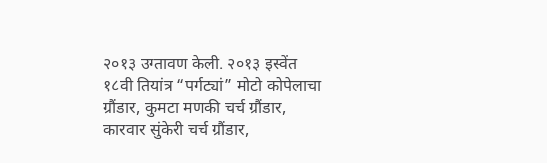२०१३ उग्तावण केली. २०१३ इस्वेंत १८वी तियांत्र “पर्गट्यां” मोटो कोपेलाचा ग्रौंडार, कुमटा मणकी चर्च ग्रौंडार, कारवार सुंकेरी चर्च ग्रौंडार,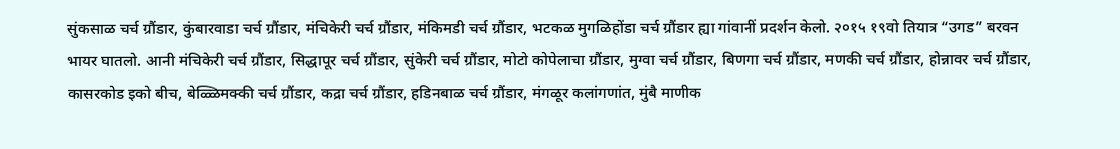सुंकसाळ चर्च ग्रौंडार, कुंबारवाडा चर्च ग्रौंडार, मंचिकेरी चर्च ग्रौंडार, मंकिमडी चर्च ग्रौंडार, भटकळ मुगळिहोंडा चर्च ग्रौंडार ह्या गांवानीं प्रदर्शन केलो. २०१५ १९वो तियात्र “उगड” बरवन भायर घातलो. आनी मंचिकेरी चर्च ग्रौंडार, सिद्धापूर चर्च ग्रौंडार, सुंकेरी चर्च ग्रौंडार, मोटो कोपेलाचा ग्रौंडार, मुग्वा चर्च ग्रौंडार, बिणगा चर्च ग्रौंडार, मणकी चर्च ग्रौंडार, होन्नावर चर्च ग्रौंडार, कासरकोड इको बीच, बेळ्ळिमक्की चर्च ग्रौंडार, कद्रा चर्च ग्रौंडार, हडिनबाळ चर्च ग्रौंडार, मंगळूर कलांगणांत, मुंबै माणीक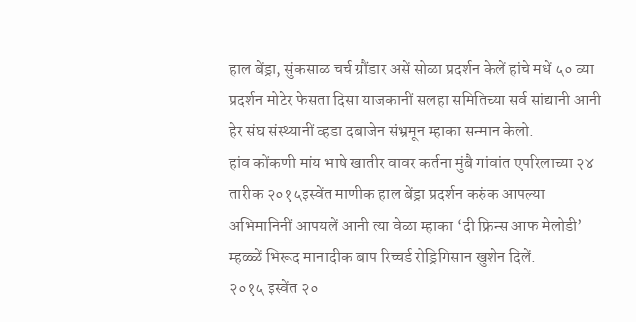हाल बेंड्रा, सुंकसाळ चर्च ग्रौंडार असें सोळा प्रदर्शन केलें हांचे मधें ५० व्या प्रदर्शन मोटेर फेसता दिसा याजकानीं सलहा समितिच्या सर्व सांद्यानी आनी हेर संघ संस्थ्यानीं व्हडा दबाजेन संभ्रमून म्हाका सन्मान केलो.
हांव कोंकणी मांय भाषे खातीर वावर कर्तना मुंबै गांवांत एपरिलाच्या २४ तारीक २०१५इस्वेंत माणीक हाल बेंड्रा प्रदर्शन करुंक आपल्या अभिमानिनीं आपयलें आनी त्या वेळा म्हाका ‘दी फ्रिन्स आफ मेलोडी’ म्हळ्ळें भिरूद मानादीक बाप रिच्चर्ड रोड्रिगिसान खुशेन दिलें.
२०१५ इस्वेंत २०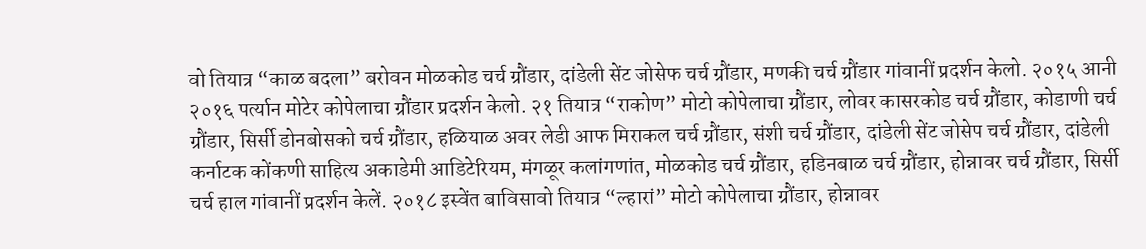वो तियात्र “काळ बदला” बरोवन मोळकोड चर्च ग्रौंडार, दांडेली सेंट जोसेफ चर्च ग्रौंडार, मणकी चर्च ग्रौंडार गांवानीं प्रदर्शन केलो. २०१५ आनी २०१६ पर्त्यान मोटेर कोपेलाचा ग्रौंडार प्रदर्शन केलो. २१ तियात्र “राकोण” मोटो कोपेलाचा ग्रौंडार, लोवर कासरकोड चर्च ग्रौंडार, कोडाणी चर्च ग्रौंडार, सिर्सी डोनबोसको चर्च ग्रौंडार, हळियाळ अवर लेडी आफ मिराकल चर्च ग्रौंडार, संशी चर्च ग्रौंडार, दांडेली सेंट जोसेप चर्च ग्रौंडार, दांडेली कर्नाटक कोंकणी साहित्य अकाडेमी आडिटेरियम, मंगळूर कलांगणांत, मोळकोड चर्च ग्रौंडार, हडिनबाळ चर्च ग्रौंडार, होन्नावर चर्च ग्रौंडार, सिर्सी चर्च हाल गांवानीं प्रदर्शन केलें. २०१८ इस्वेंत बाविसावो तियात्र “ल्हारां” मोटो कोपेलाचा ग्रौंडार, होन्नावर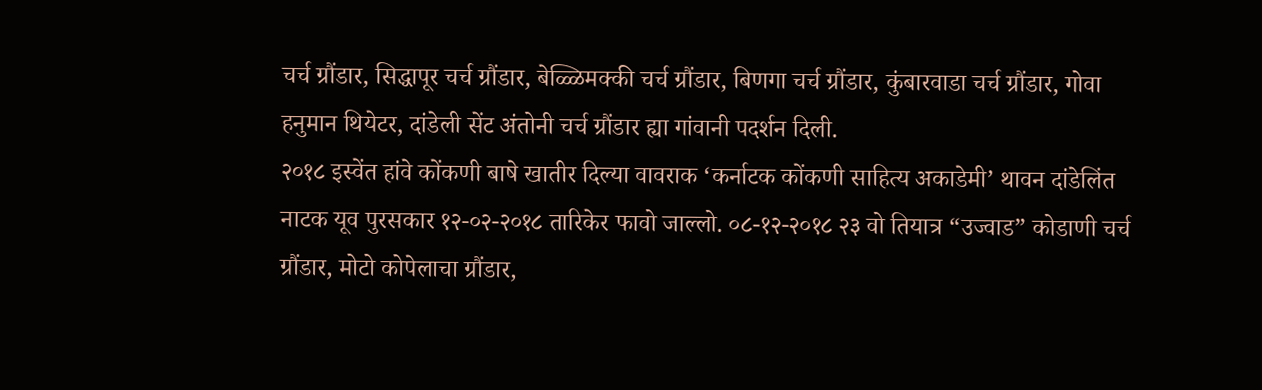चर्च ग्रौंडार, सिद्धापूर चर्च ग्रौंडार, बेळ्ळिमक्की चर्च ग्रौंडार, बिणगा चर्च ग्रौंडार, कुंबारवाडा चर्च ग्रौंडार, गोवा हनुमान थियेटर, दांडेली सेंट अंतोनी चर्च ग्रौंडार ह्या गांवानी पदर्शन दिली.
२०१८ इस्वेंत हांवे कोंकणी बाषे खातीर दिल्या वावराक ‘कर्नाटक कोंकणी साहित्य अकाडेमी’ थावन दांडेलिंत नाटक यूव पुरसकार १२-०२-२०१८ तारिकेर फावो जाल्लो. ०८-१२-२०१८ २३ वो तियात्र “उज्वाड” कोडाणी चर्च ग्रौंडार, मोटो कोपेलाचा ग्रौंडार,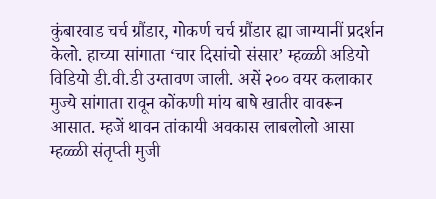कुंबारवाड चर्च ग्रौंडार, गोकर्ण चर्च ग्रौंडार ह्या जाग्यानीं प्रदर्शन केलो. हाच्या सांगाता ‘चार दिसांचो संसार’ म्हळ्ळी अडियो विडियो डी.वी.डी उग्तावण जाली. असें २०० वयर कलाकार मुज्ये सांगाता रावून कोंकणी मांय बाषे खातीर वावरून आसात. म्हजें थावन तांकायी अवकास लाबलोलो आसा म्हळ्ळी संतृप्ती मुजी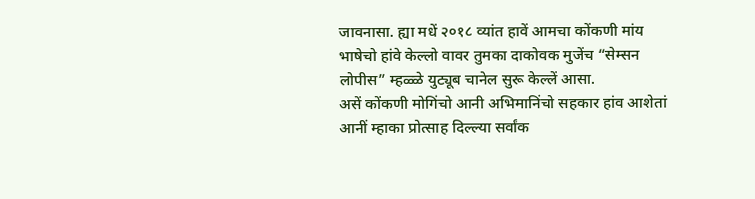जावनासा. ह्या मधें २०१८ व्यांत हावें आमचा कोंकणी मांय भाषेचो हांवे केल्लो वावर तुमका दाकोवक मुजेंच “सेम्सन लोपीस” म्हळ्ळे युट्यूब चानेल सुरू केल्लें आसा.
असें कोंकणी मोगिंचो आनी अभिमानिंचो सहकार हांव आशेतां आनीं म्हाका प्रोत्साह दिल्ल्या सर्वांक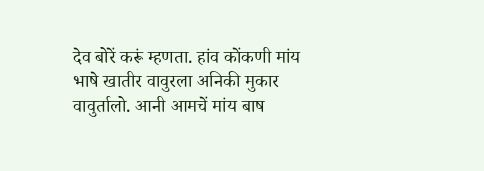देव बोरें करूं म्हणता. हांव कोंकणी मांय भाषे खातीर वावुरला अनिकी मुकार वावुर्तालो. आनी आमचें मांय बाष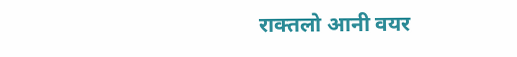राक्तलो आनी वयर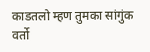काडतलो म्हण तुमका सांगुंक वर्तो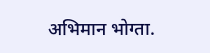अभिमान भोग्ता.